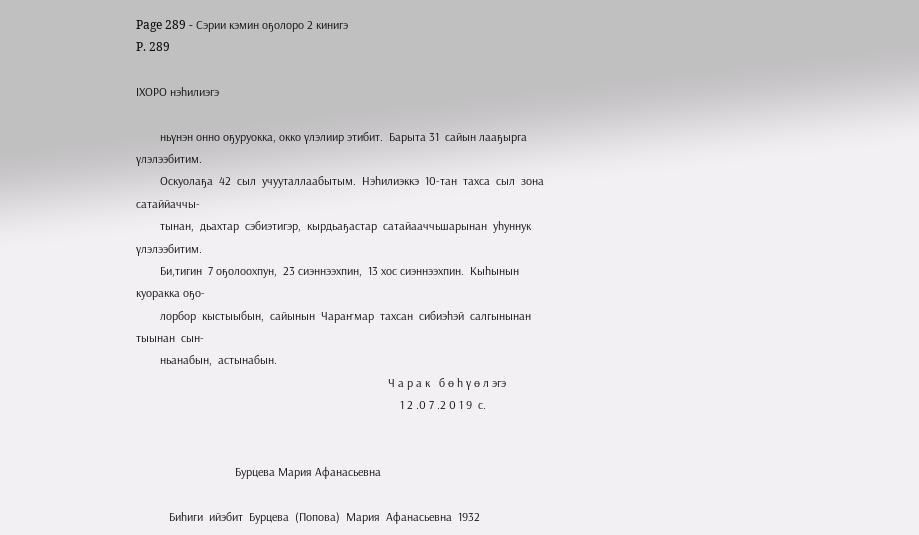Page 289 - Сэрии кэмин оҕолоро 2 кинигэ
P. 289

IХОРО нэһилиэгэ

        ньүнэн онно оҕуруокка, окко үлэлиир этибит.  Барыта 31  сайын лааҕырга үлэлээбитим.
        Оскуолаҕа  42  сыл  учууталлаабытым.  Нэһилиэккэ  10-тан  тахса  сыл  зона  сатаййаччы-
        тынан,  дьахтар  сэбиэтигэр,  кырдьаҕастар  сатайааччьшарынан  уһуннук  үлэлээбитим.
        Би,тигин  7 оҕолоохпун,  23 сиэннээхпин,  13 хос сиэннээхпин.  Кыһынын  куоракка оҕо-
        лорбор  кыстыыбын,  сайынын  Чараҥмар  тахсан  сибиэһэй  салгынынан  тыынан  сын-
        ньанабын,  астынабын.
                                                                                    Ч а р а к   б ө һ ү ө л эгэ
                                                                                        1 2 .0 7 .2 0 1 9  с.


                                 Бурцева Мария Афанасьевна

           Биһиги  ийэбит  Бурцева  (Попова)  Мария  Афанасьевна  1932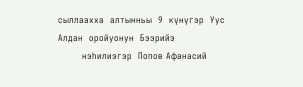сыллаахха  алтынньы  9  күнүгэр  Уус  Алдан  оройуонун  Бээрийэ
        нэһилиэгэр  Попов Афанасий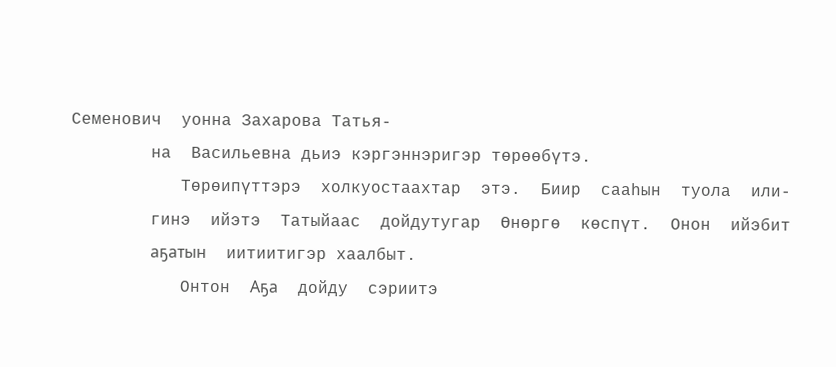Семенович  уонна Захарова Татья-
        на  Васильевна дьиэ кэргэннэригэр төрөөбүтэ.
           Төрөипүттэрэ  холкуостаахтар  этэ.  Биир  сааһын  туола  или-
        гинэ  ийэтэ  Татыйаас  дойдутугар  Өнөргө  көспүт.  Онон  ийэбит
        аҕатын  иитиитигэр хаалбыт.
           Онтон  Аҕа  дойду  сэриитэ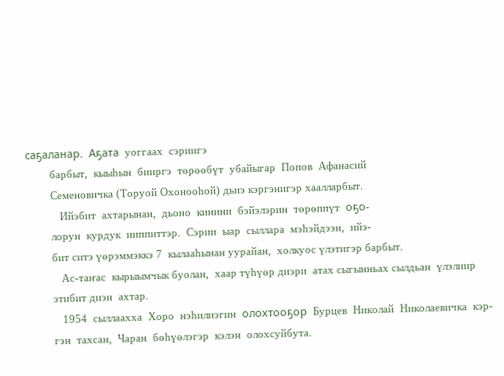саҕаланар.  Аҕата  уоггаах  сэриигэ
        барбыт,  кыыһын  бииргэ  төрөөбүт  убайыгар  Попов  Афанасий
        Семеновичка (Торуой Охонооһой) дьиэ кэргэнигэр хаалларбыт.
           Ийэбит  ахтарынан,  дьоно  кинини  бэйэлэрин  төрөппүт  оҕо-
        лорун  курдук  ииппиттэр.  Сэрии  ыар  сыллара  мэһэйдээн,  ийэ-
        бит ситэ үөрэммэккэ 7  кылааһынан уурайан,  холкуос үлэтигэр барбыт.
           Ас-таҥас  кырыымчык буолан,  хаар түһүөр диэри  атах сыгынньах сылдьан  үлэлиир
        этибит диэн  ахтар.
           1954  сыллаахха  Хоро  нэһилиэгин  олохтооҕор  Бурцев  Николай  Николаевичка  кэр-
        гэн  тахсан,  Чаран  бөһүөлэгэр  кэлэн  олохсуйбута.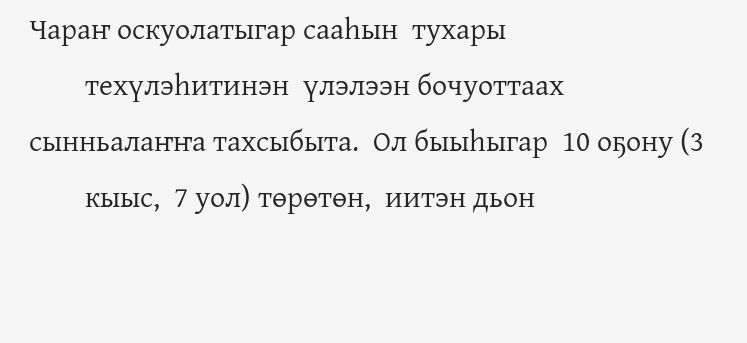Чараҥ оскуолатыгар сааһын  тухары
        техүлэһитинэн  үлэлээн бочуоттаах сынньалаҥҥа тахсыбыта.  Ол быыһыгар  10 оҕону (3
        кыыс,  7 уол) төрөтөн,  иитэн дьон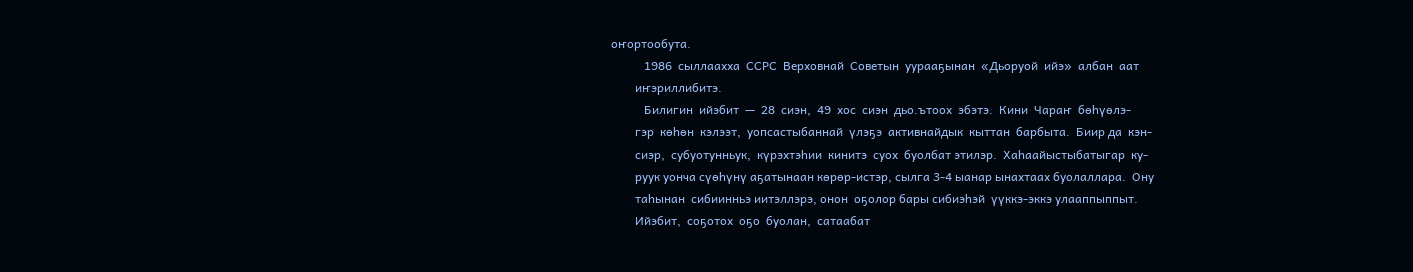оҥортообута.
           1986  сыллаахха  ССРС  Верховнай  Советын  уурааҕынан  «Дьоруой  ийэ»  албан  аат
        иҥэриллибитэ.
           Билигин  ийэбит  —  28  сиэн,  49  хос  сиэн  дьо.ътоох  эбэтэ.  Кини  Чараҥ  бөһүөлэ-
        гэр  көһөн  кэлээт,  уопсастыбаннай  үлэҕэ  активнайдык  кыттан  барбыта.  Биир да  кэн-
        сиэр,  субуотунньук,  күрэхтэһии  кинитэ  суох  буолбат этилэр.  Хаһаайыстыбатыгар  ку-
        руук уонча сүөһүнү аҕатынаан көрөр-истэр, сылга 3-4 ыанар ынахтаах буолаллара.  Ону
        таһынан  сибиинньэ иитэллэрэ, онон  оҕолор бары сибиэһэй  үүккэ-эккэ улааппыппыт.
        Ийэбит,  соҕотох  оҕо  буолан,  сатаабат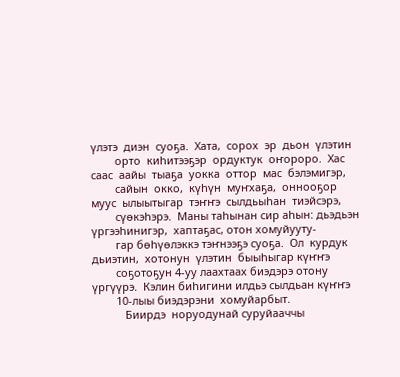үлэтэ  диэн  суоҕа.  Хата,  сорох  эр  дьон  үлэтин
        орто  киһитээҕэр  ордуктук  оҥороро.  Хас  саас  аайы  тыаҕа  уокка  оттор  мас  бэлэмигэр,
        сайын  окко,  күһүн  муҥхаҕа,  оннооҕор  муус  ылыытыгар  тэҥҥэ  сылдьыһан  тиэйсэрэ,
        сүөкэһэрэ.  Маны таһынан сир аһын: дьэдьэн үргээһинигэр,  хаптаҕас, отон хомуйууту-
        гар бөһүөлэккэ тэҥнээҕэ суоҕа.  Ол  курдук дьиэтин,  хотонун  үлэтин  быыһыгар күҥҥэ
        соҕотоҕун 4-уу лаахтаах биэдэрэ отону үргүүрэ.  Кэлин биһигини илдьэ сылдьан күҥҥэ
        10-лыы биэдэрэни  хомуйарбыт.
           Биирдэ  норуодунай суруйааччы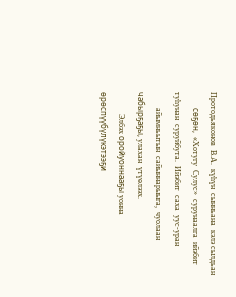Протодьяконов  В.А.  күһүн  сынньана  кэлэ сылдьан
        сөҕөн,  «Хотугу  Сулус»  сурунаалга  ийэбит  туһунан  суруйбута.  Ийэбит  саха  уус-уран
        айымньытын  сайыннарыыга,  чуолаан  чабырҕаҕы, улахан  үтүөлээх.
           Элбэх оройуоннааҕы уонна өрөспүүбүлүкэтээҕи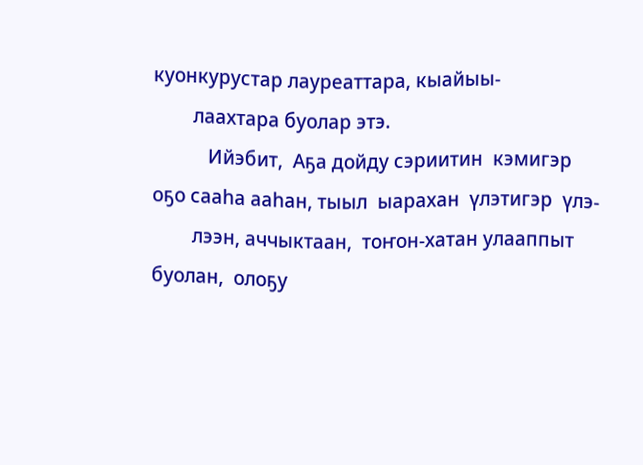куонкурустар лауреаттара, кыайыы-
        лаахтара буолар этэ.
           Ийэбит,  Аҕа дойду сэриитин  кэмигэр оҕо сааһа ааһан, тыыл  ыарахан  үлэтигэр  үлэ-
        лээн, аччыктаан,  тоҥон-хатан улааппыт буолан,  олоҕу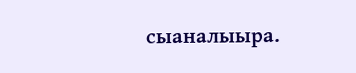сыаналыыра.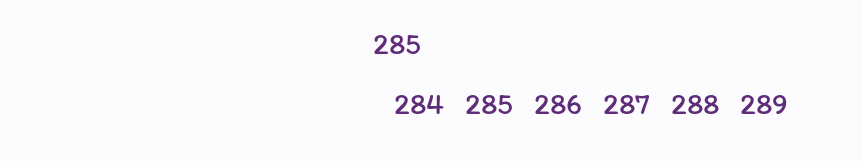285
   284   285   286   287   288   289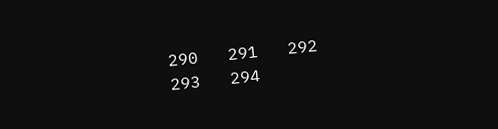290   291   292   293   294